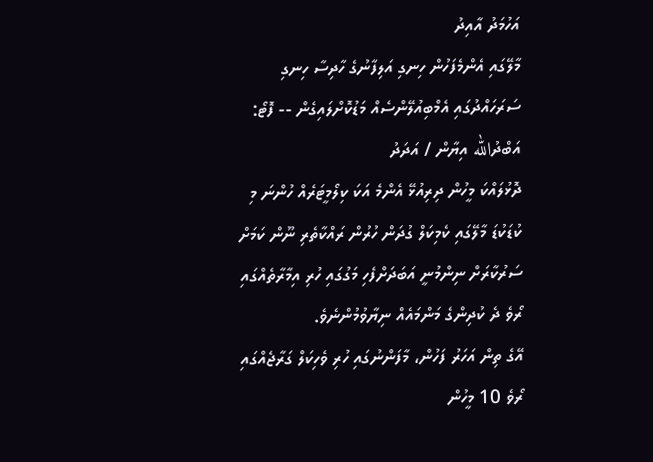އަހުމަދު އާއިދު
މާލޭގައި އެންމެފަހުން ހިނގި އަލިފާނުގެ ހާދިސާ ހިނގި ސަރަހައްދުގައި އެމްބިއުލޭންސެއް މަޑުކޮށްލައިގެން -- ފޮޓޯ: އަބްދުالله އިޔާން / އަދަދު
ދޮޅުލައްކަ މީހުން ދިރިއުޅޭ އެންމެ އަކަ ކިލޯމީޓަރެއް ހުންނަ މި ކުޑަކުޑަ މާލޭގައި ކެމިކަލް ގުދަން ހުރުން ރައްކާތެރި ނޫން ކަމަށް ސަރުކާރަށް ނިންމުނީ އަބަދަށްފެހި މަގުގައި ހުރި އިމާރާތެއްގައި ރޯވެ ދެ ކުދިންގެ މަންމައެއް ނިޔާވުމުންނެވެ.
އޭގެ ތިން އަހަރު ފަހުން، މާފަންނުގައި ހުރި ވެހިކަލް ގަރާޖެއްގައި ރޯވެ 10 މީހުން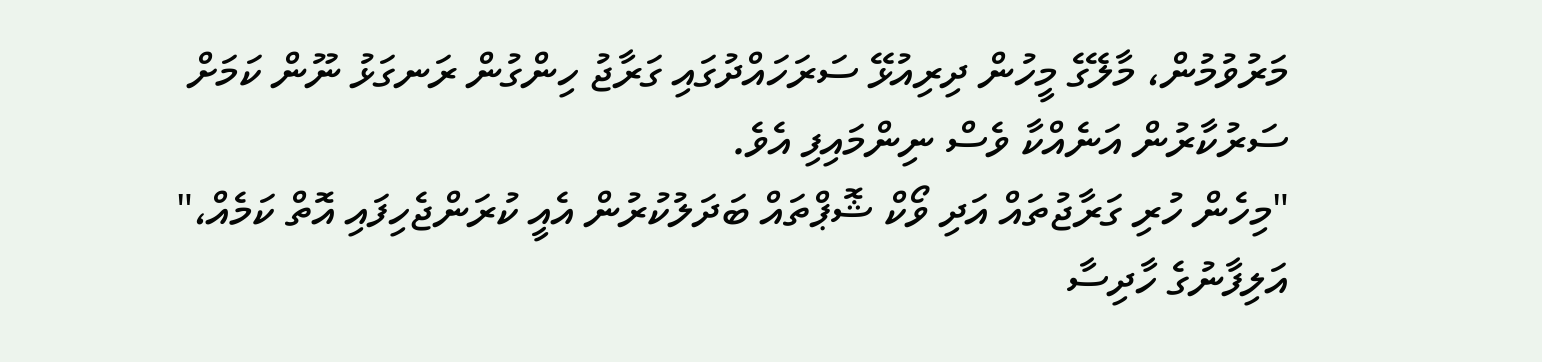މަރުވުމުން، މާލޭގެ މީހުން ދިރިއުޅޭ ސަރަހައްދުގައި ގަރާޖު ހިންގުން ރަނގަޅު ނޫން ކަމަށް ސަރުކާރުން އަނެއްކާ ވެސް ނިންމައިފި އެވެ.
"މިހެން ހުރި ގަރާޖުތައް އަދި ވޯކް ޝޮޕްތައް ބަދަލުކުރުން އެއީ ކުރަންޖެހިފައި އޮތް ކަމެއް،" އަލިފާނުގެ ހާދިސާ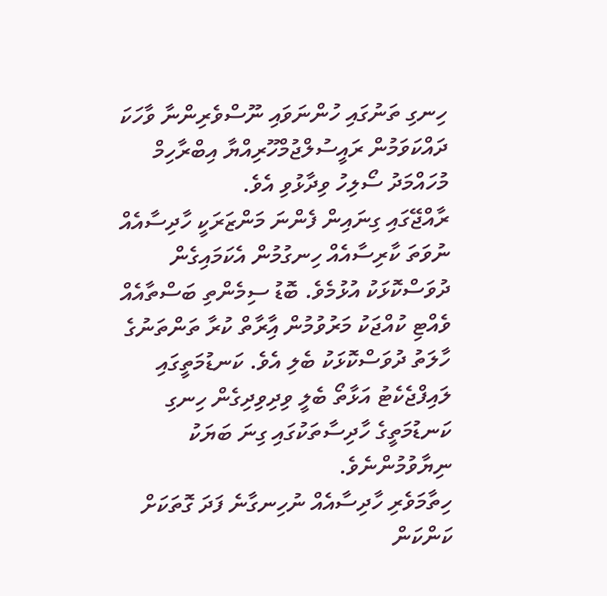ހިނގި ތަނުގައި ހުންނަވައި ނޫސްވެރިންނާ ވާހަކަ ދައްކަވަމުން ރައީސުލްޖުމްހޫރިއްޔާ އިބްރާހިމް މުހައްމަދު ސޯލިހު ވިދާޅުވި އެވެ.
ރާއްޖޭގައި ގިނައިން ފެންނަ މަންޒަރަކީ ހާދިސާއެއް ނުވަތަ ކާރިސާއެއް ހިނގުމުން އެކަމައިގެން ދުވަސްކޮޅަކު އުޅުމެވެ. ބޮޑު ސިމެންތި ބަސްތާއެއް ވެއްޓި ކުއްޖަކު މަރުވުމުން އިާރާތް ކުރާ ތަންތަނުގެ ހާލަތު ދުވަސްކޮޅަކު ބެލި އެވެ. ކަނޑުމަތީގައި ލައިފްޖެކެޓު އަޅާތޯ ބެލީ ވިދިވިދިގެން ހިނގި ކަނޑުމަތީގެ ހާދިސާތަކުގައި ގިނަ ބަޔަކު ނިޔާވުމުންނެވެ.
ހިތާމަވެރި ހާދިސާއެއް ނުހިނގާނެ ފަދަ ގޮތަކަށް ކަންކަން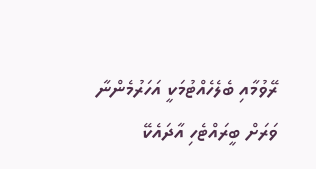ރޭވުމާއި ބެލެހެއްޓުމަކީ އަހަރުމެންނާ ވަރަށް ބީރައްޓެހި އާދައެކޭ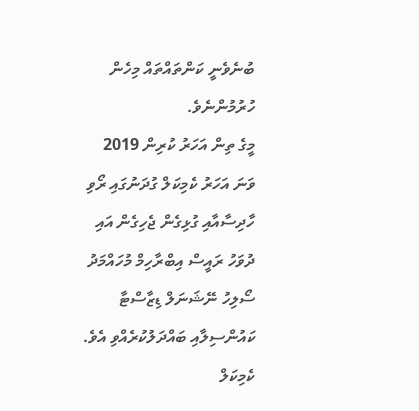ބުނެވެނީ ކަންތައްތައް މިހެން ހުރުމުންނެވެ.
މީގެ ތިން އަހަރު ކުރިން 2019 ވަނަ އަހަރު ކެމިކަލް ގުދަނުގައި ރޯވި ހާދިސާއާއި ގުޅިގެން ޖެހިގެން އައި ދުވަހު ރައީސް އިބްރާހިމް މުހައްމަދު ސޯލިހު ނޭޝަނަލް ޑިޒާސްޓާ ކައުންސިލާއި ބައްދަލުކުރެއްވި އެވެ. ކެމިކަލް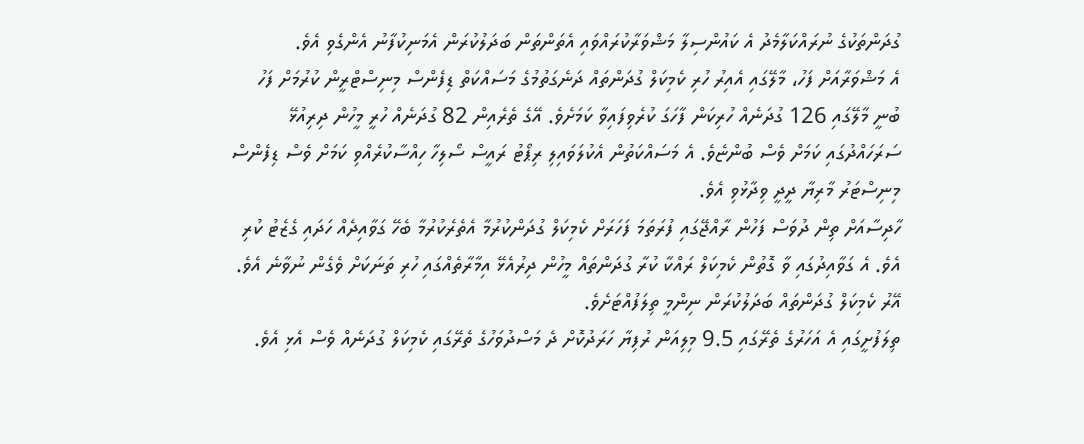ގުދަންތަކުގެ ނުރައްކަލާމެދު އެ ކައުންސިލާ މަޝްވަރާކުރައްވައި އެތަންތަން ބަދަލުކުރަން އެމަނިކުފާނު އެންގެވި އެވެ.
އެ މަޝްވަރާއަށް ފަހު، މާލޭގައި އެއިރު ހުރި ކެމިކަލް ގުދަންތައް ދަނެގަތުމުގެ މަސައްކަތް ޑިފެންސް މިނިސްޓްރީން ކުރުމަށް ފަހު ބުނީ މާލޭގައި 126 ގުދަނެއް ހުރިކަން ފާހަގަ ކުރެވިފައިވާ ކަމަށެވެ. އޭގެ ތެރެއިން 82 ގުދަނެއް ހުރީ މީހުން ދިރިއުޅޭ ސަރަހައްދުގައި ކަމަށް ވެސް ބުންޏެވެ. އެ މަސައްކަތުން އެކުލަވައިލި ރިޕޯޓު ރައީސް ސޯލިހާ ހިއްސާކުރެއްވި ކަމަށް ވެސް ޑިފެންސް މިނިސްޓަރު މާރިޔާ ދީދީ ވިދާޅުވި އެވެ.
ހާދިސާއަށް ތިން ދުވަސް ފަހުން ރާއްޖޭގައި ފުރަތަމަ ފަހަރަށް ކެމިކަލް ގުދަންކުރުމާ އެތެރެކުރުމާ ބެހޭ ގަވާއިދެއް ހަދައި ގެޒެޓު ކުރި އެވެ. އެ ގަވާއިދުގައި ވާ ގޮތުން ކެމިކަލް ރައްކާ ކުރާ ގުދަންތައް މީހުން ދިރުއެޅޭ އިމާރާތެއްގައި ހުރި ތަނަކަށް ވެގެން ނުވާނެ އެވެ. އޭރު ކެމިކަލް ގުދަންތައް ބަދަލުކުރަން ނިންމީ ތިލަފުއްޓަށެވެ.
ތިލަފުށީގައި އެ އަހަރުގެ ތެރޭގައި 9.5 މިލިއަން ރުފިޔާ ހަރަދުކޮށް ދެ މަސްދުވަހުގެ ތެރޭގައި ކެމިކަލް ގުދަނެއް ވެސް އެޅި އެވެ.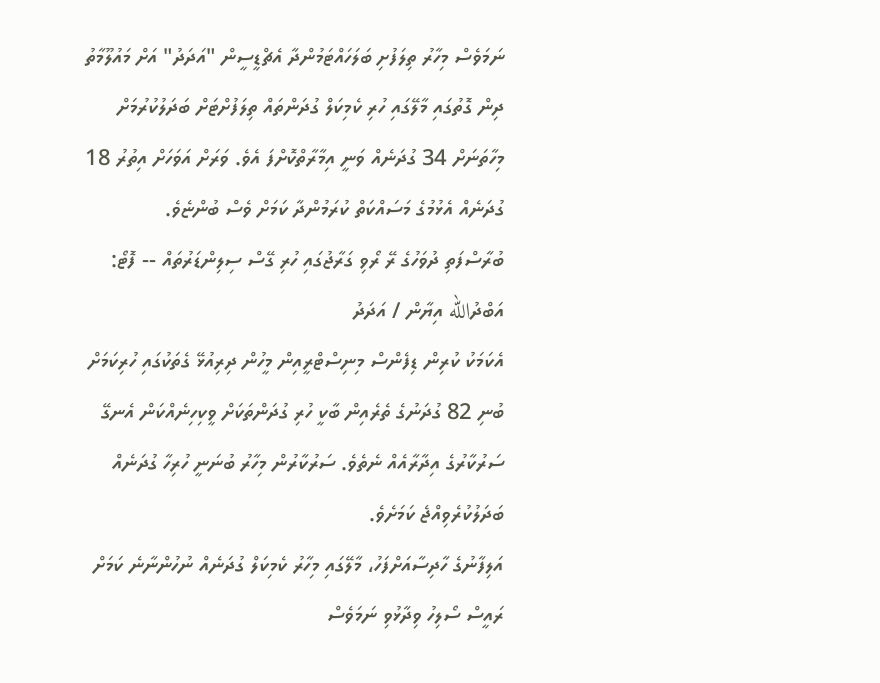ނަމަވެސް މިހާރު ތިލަފުށި ބަލަހައްޓަމުންދާ އެޗްޑީސީން "އަދަދު" އަށް މައުލޫމާތު ދިން ގޮތުގައި މާލޭގައި ހުރި ކެމިކަލް ގުދަންތައް ތިލަފުށްޓަށް ބަދަލުކުރުމަށް މިހާތަނަށް 34 ގުދަނެއް ވަނީ އިމާރާތްކޮށްފަ އެވެ. ވަރަށް އަވަހަށް އިތުރު 18 ގުދަނެއް އެޅުމުގެ މަސައްކަތް ކުރަމުންދާ ކަމަށް ވެސް ބުންޏެވެ.
ބުރާސްފަތި ދުވަހުގެ ރޭ ރޯވި ގަރާޖުގައި ހުރި ގޭސް ސިލިންޑަރުތައް -- ފޮޓޯ: އަބްދުالله އިޔާން / އަދަދު
އެކަމަކު ކުރިން ޑިފެންސް މިނިސްޓްރީއިން މީހުން ދިރިއުޅޭ ގެތަކުގައި ހުރިކަމަށް ބުނި 82 ގުދަނުގެ ތެރެއިން ބާކީ ހުރި ގުދަންތަކަށް ވީކިހިނެއްކަން އެނގޭ ސަރުކާރުގެ އިދާރާއެއް ނެތެވެ. ސަރުކާރުން މިހާރު ބުނަނީ ހުރިހާ ގުދަނެއް ބަދަލުކުރެވިއްޖެ ކަމަށެވެ.
އަލިފާނުގެ ހާދިސާއަށްފަހު، މާލޭގައި މިހާރު ކެމިކަލް ގުދަނެއް ނުހުންނާނެ ކަމަށް ރައީސް ސޯލިހު ވިދާޅުވި ނަމަވެސް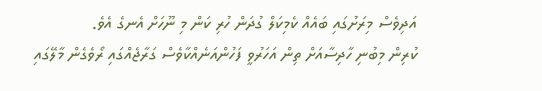އަދިވެސް މިރަށުގައި ބައެއް ކެމިކަލް ގުދަން ހުރި ކަން މި ނޫހަށް އެނގެ އެވެ.
ކުރިން މިބުނި ހާދިސާއަށް ތިން އަހަރުވީ ފަހުންއަނެއްކާވެސް ގަރާޖެއްގައި ރޯވެގެން މާލޭގައި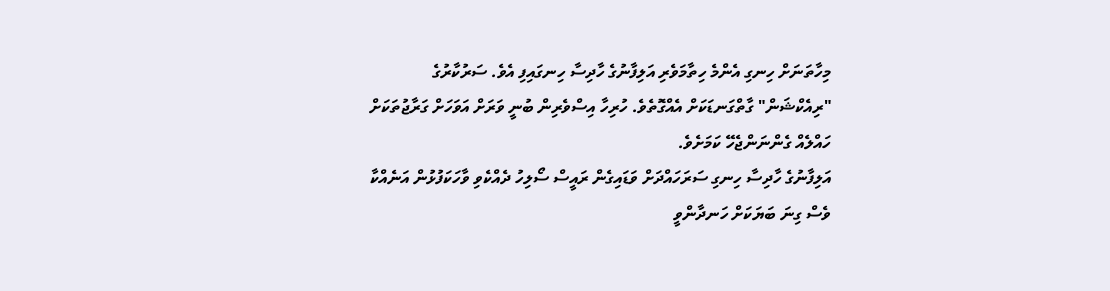މިހާތަނަށް ހިނގި އެންމެ ހިތާމަވެރި އަލިފާނުގެ ހާދިސާ ހިނގައިފި އެވެ. ސަރުކާރުގެ "ރިއެކްޝަން" ގާތްގަނޑަކަށް އެއްގޮތެވެ. ހުރިހާ އިސްވެރިން ބުނީ ވަރަށް އަވަހަށް ގަރާޖުތަކަށް ހައްލެއް ގެންނަންޖެހޭ ކަމަށެވެ.
އަލިފާނުގެ ހާދިސާ ހިނގި ސަރަހައްދަށް ވަޑައިގެން ރައީސް ސޯލިހު ދެއްކެވި ވާހަކަފުޅުން އަނެއްކާ ވެސް ގިނަ ބަޔަކަށް ހަނދާންވީ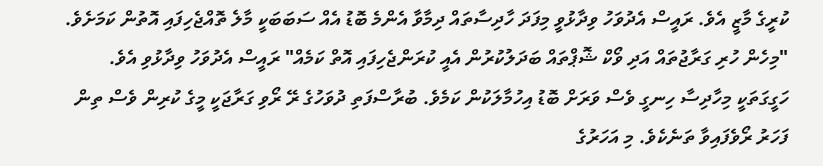ކުރީގެ މާޒީ އެވެ. ރައީސް އެދުވަހު ވިދާޅުވީ މިފަދަ ހާދިސާތައް ދިމާވާ އެންމެ ބޮޑު އެއް ސަބަބަކީ މާލެ ތޮއްޖެހިފައި އޮތުން ކަމަށެވެ.
"މިހެން ހުރި ގަރާޖުތައް އަދި ވޯކް ޝޮޕްތައް ބަދަލުކުރުން އެއީ ކުރަންޖެހިފައި އޮތް ކަމެއް" ރައީސް އެދުވަހު ވިދާޅުވި އެވެ.
ހަގީގަތަކީ މިހާދިސާ ހިނގީ ވެސް ވަރަށް ބޮޑު އިހުމާލަކުން ކަމެވެ. ބުރާސްފަތި ދުވަހުގެ ރޭ ރޯވި ގަރާޖަކީ މީގެ ކުރިން ވެސް ތިން ފަހަރު ރޯވެފައިވާ ތަނެކެވެ. މި އަހަރުގެ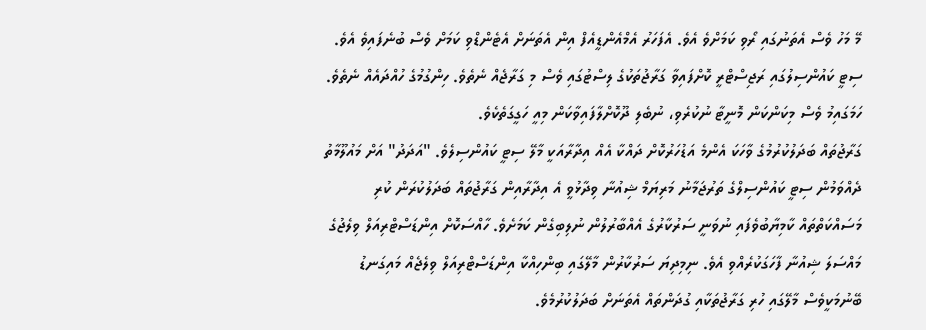މޭ މަހު ވެސް އެތަނުގައި ރޯވި ކަމަށްވެ އެވެ. އެފަހަރު އެމްއެންޑީއެފް އިން އެތަނަށް އެޓެންޑްވި ކަމަށް ވެސް ބުނެފައިވެ އެވެ. ސިޓީ ކައުންސިލުގައި ރަޖިސްޓްރީ ކޮށްފައިވާ ގަރާޖުތަކުގެ ލިސްޓުގައި ވެސް މި ގަރާޖެއް ނެތެވެ. ހިންގުމުގެ ހުއްދައެއް ނެތެވެ. ހަމަގައިމު ވެސް މިކަންކަން މޮނީޓާ ނުކުރެވި، ނުބެލި ދޫކޮށްލާފައިވާކަން މިއީ ހަގީގަތެކެވެ.
ގަރާޖުތައް ބަދަލުކުރުމުގެ ވާހަކަ އެންމެ އަޑުހަރުކޮށް ދައްކާ އެއް އިދާރާއަކީ މާލޭ ސިޓީ ކައުންސިލެވެ. "އަދަދު" އަށް މައުލޫމާތު ދެއްވަމުން ސިޓީ ކައުންސިލްގެ ތަރުޖަމާނު މަރިޔަމް ޝިއުނާ ވިދާޅުވީ އެ އިދާރާއިން ގަރާޖުތައް ބަދަލުކުރަން ކުރި މަސައްކަތްތައް ކާމިޔާބުވެފައި ނުވަނީ ސަރުކާރުގެ އެއްބާރުލުން ނުލިބިގެން ކަމަށެވެ. ހާއްސަކޮށް އިންޑަސްޓްރިއަލް ވިލެޖުގެ މައްސަލަ ޝިއުނާ ފާހަގަކުރެއްވި އެވެ. ނިމިދިޔަ ސަރުކާރުން މާލޭގައި ބިންހިއްކާ އިންޑަސްޓްރިއަލް ވިލެޖެއް މައިގަނޑު ބޭނުމަކީވެސް މާލޭގައި ހުރި ގަރާޖުތަކާއި ގުދަންތައް އެތަނަށް ބަދަލުކުރުމެވެ.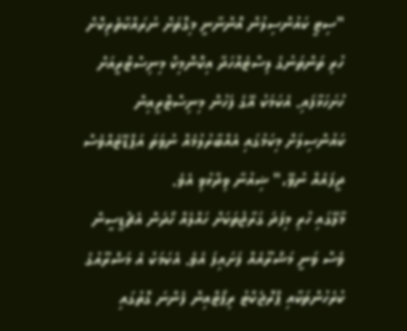"ސިޓީ ކައުންސިލުން އޮންނާނީ މިގޮތަށް ނުރައްކާތެރިކޮށް ހުރި ތަންތަނުގެ ލިސްޓެއްހަދާ އިކޮނޮމިކް މިނިސްޓްރީއަށް ހުށަހަޅާފައި. އެކަމަކު އޭގެ ފަހުން މިނިސްޓްރީއިން ކައުންސިލަށް މިކަމުގައި އެއްބާރުލުމެއް ނުވަތަ އަޕްޑޭޓެއްވެސް ދީފައެއް ނުވޭ،" ޝިއުނާ ވިދާޅުވި އެވެ.
މާލޭގައި ހުރި މިފަދަ ގަރާޖުތަކަށް ހައްލެއް ހޯދަން އެޗުޑީސީން ވެސް ވަނީ މަޝްރޫއެއް ފަށައިފަ އެވެ. އެކަމަކު އެ މަޝްރޫއުގެ ކުރެހުންތަކާއި ޕްރޮޖެކްޓު ރިޕޯޓްއިން ފެންނަ ގޮތުގައި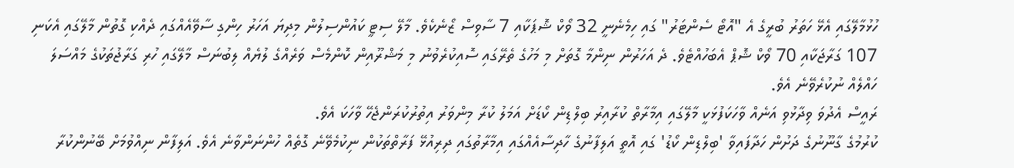ހުޅުމާލޭގައި އެޅޭ ހަތަރު ބުރީގެ އެ "އޮޓޯ ސެންޓަރު" ގައި ހިމެނެނީ 32 ވޯކް ޝޮޕަކާއި 7 ސާވިސް ޒޯނެކެވެ. މާލޭ ސިޓީ ކައުންސިލުން މިދިޔަ އަހަރު ހިންގި ސާވޭއެއްގައި ދެއްކި ގޮތުން މާލޭގައި އެކަނި 107 ގަރާޖަކާއި 70 ވޯކް ޝޮޕް އެބަހުއްޓެވެ. ދެ އަހަރުން ނިންމާ ގޮތަށް މި މަހުގެ ތެރޭގައި ސޮއިކުރެވުނު މި މަޝްރޫއިން ކޮންމެސް ވަރެއްގެ ލުޔެއް ލިބުނަސް މާލޭގައި ހުރި ގަރާޖުތަކުގެ މައްސަލަ ހައްލެއް ނުކުރެވޭނެ އެވެ.
ރައީސް އެދުވަ ވިދާޅުވި އަނެއް ވާހަކަފުޅަކީ މާލޭގައި އިމާރާތް ކުރާއިރު ބިލްޑިން ކޯޑަށް އަމަލު ކުރާ މިންވަރު އިތުރުކުރަންޖެހޭ ވާހަކަ އެވެ.
ކުރުމުގެ ގާނޫނުގެ ދަށުން ހަދާފައިވާ 'ބިލްޑިން ކޯޑު' ގައި އޮތީ އަލިފާނުގެ ހާދިސާއެއްގައި އިމާރާތުގައި ދިރިއުޅޭ ފަރާތްތަކުން ނިކުމެވޭނެ ގޮތެއް ހުންނަންވާނެ އެވެ. އަލިފާން ނިއްވުމަށް ބޭނުންކުރާ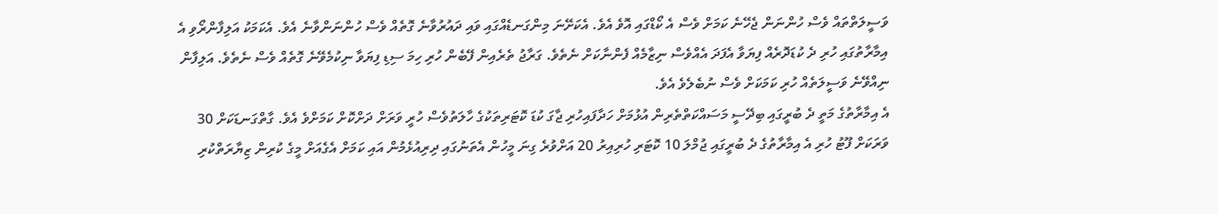ވަސީލަތްތައް ވެސް ހުންނަން ޖެހޭނެ ކަމަށް ވެސް އެ ކޯޑްގައި އޮވެ އެވެ. އެކަށޭނަ މިންގަނޑެއްގައި ވައި ދައުރުވާނެ ގޮތެއް ވެސް ހުންނަންވާނެ އެވެ. އެކަމަކު އަލިފާންރޯވި އެ އިމާރާތުގައި ހުރި ދެ ކުޑަދޮރެއް ފިޔަވާ އެފަދަ އެއްވެސް ނިޒާމެއް ފެންނާކަށް ނެތެވެ. ގަރާޖު ތެރެއިން ފޭބެން ހުރި ހިމަ ސިޑި ފިޔަވާ ނިކުމެވޭނެ ގޮތެއް ވެސް ނެތެވެ. އަލިފާން ނިއްވޭނެ ވަސީލަތެއް ހުރި ކަމަކަށް ވެސް ނުބެލެވެ އެވެ.
އެ އިމާރާތުގެ މަތީ ދެ ބުރީގައި ބިދޭސީ މަސައްކަތްތެރިން އުޅުމަށް ހަދާފައިހުރި ޖާގަ ކުޑަ ކޮޓަރިތަކުގެ ހާލަތުވެސް ހުރީ ވަރަށް ދަށްކޮށް ކަމަށްވެ އެވެ. ގާތްގަނޑަކަށް 30 ވަރަކަށް ފޫޓު ހުރި އެ އިމާރާތުގެ ދެ ބުރީގައި ޖުމްލަ 10 ކޮޓަރި ހުރިއިރު 20 އަށްވުރެ ގިނަ މީހުން އެތަނުގައި ދިރިއުޅެމުން އައި ކަމަށް އެގެއަށް މީގެ ކުރިން ޒިޔާރަތްކުރި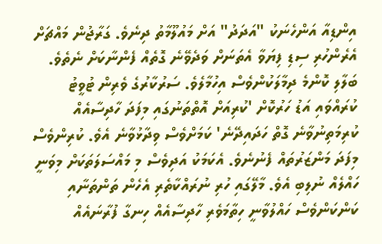އިންޑިއާ އަންހެނަކު "އަދަދު" އަށް މައުލޫމާތު ދިނެވެ. ގަރާޖުން މައްޗަށް އެރެންހުރި ސިޑި ފިޔަވާ އެތަނަށް ވަދެވޭނެ ގޮތެއް ފެންނާކަށް ނެތެވެ.
ބަލާލި ކޮންމެ ދިމާލަކުންވެސް އިހުމާލެވެ. ސަރުކާރުގެ ވެރިން ޓުވީޓު ކުރައްވައި އަޑު ހަރުކޮށް 'ކުރިއަށް އޮތްތަނުގައި މިފަދަ ހާދިސާއެއް ކުރިމަތިނުވާނެ ގޮތް ހަދައިދޭނެ' ކަމަށްވެސް ވިދާޅުވާނެ އެވެ. ކުރިންވެސް މިފަދަ މަންޒަރުތައް ފެނުނެވެ. އެކަމަކު އަދިވެސް މި މައްސަލަތަކަށް މިވަނީ ހައްލެއް ނުލިބި އެވެ. މާލޭގައި ހުރި ނުރައްކާތެރި އެހެން ތަންތަނާއި ކަންކަންވެސް ހައްލުވާނީ ހިތާމަވެރި ހާދިސާއެއް ހިނގާ ފުރާނައެއް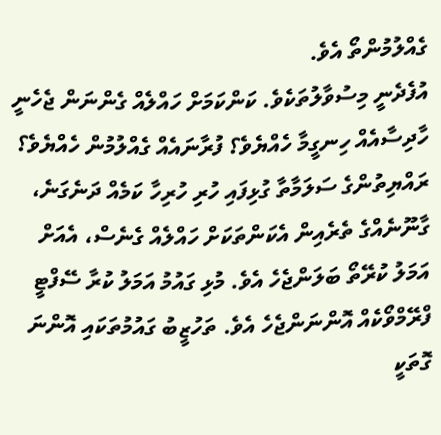ގެއްލުމުންތޯ އެވެ.
އުފެދެނީ މިސުވާލުތަކެވެ. ކަންކަމަށް ހައްލެއް ގެންނަން ޖެހެނީ ހާދިސާއެއް ހިނގީމާ ހެއްޔެވެ؟ ފުރާނައެއް ގެއްލުމުން ހެއްޔެވެ؟ ރައްޔިތުންގެ ސަލަމާތާ ގުޅިފައި ހުރި ހުރިހާ ކަމެއް ދަނެގަނެ، ގާނޫނެއްގެ ތެރެއިން އެކަންތަކަށް ހައްލެއް ގެނެސް، އެއަށް އަމަލު ކުރޭތޯ ބަލަންޖެހެ އެވެ. މުޅި ގައުމު އަމަލު ކުރާ ސޭފްޓީ ފްރޭމްވޯކެއް އޮންނަންޖެހެ އެވެ. ތަހުޒީބު ގައުމުތަކައި އޮންނަ ގޮތަކީ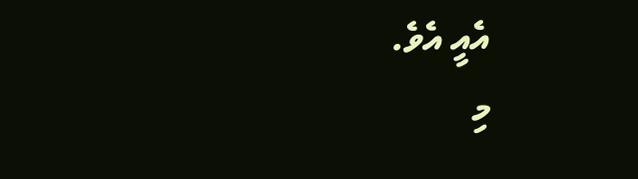އެއީ އެވެ.
މި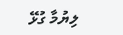ލިޔުމާ ގުޅޭ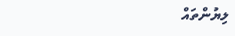ލިޔުންތައް